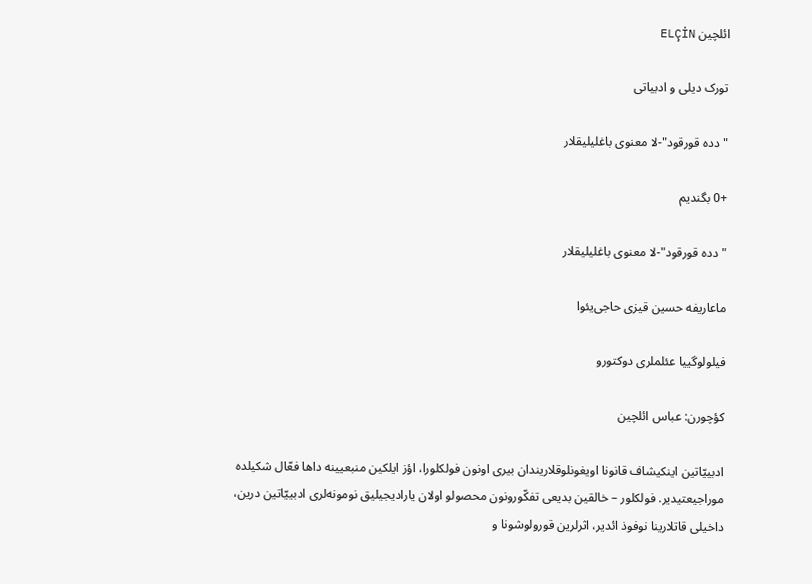ائلچین ELÇİN

تورک دیلی و ادبیاتی

"دده قورقود"-لا معنوی باغلیلیقلار

+0 بگندیم

"دده قورقود"-لا معنوی باغلیلیقلار

ماعاریفه حسین قیزی حاجی‌یئوا

فیلولوگییا عئلملری دوکتورو

کؤچورن: عباس ائلچین

ادبییّاتین اینکیشاف قانونا اویغونلوقلاریندان بیری اونون فولکلورا، اؤز ایلکین منبعیینه داها فعّال شکیلده موراجیعتیدیر. فولکلور – خالقین بدیعی تفکّورونون محصولو اولان یارادیجیلیق نومونه‌لری ادبییّاتین درین، داخیلی قاتلارینا نوفوذ ائدیر، اثرلرین قورولوشونا و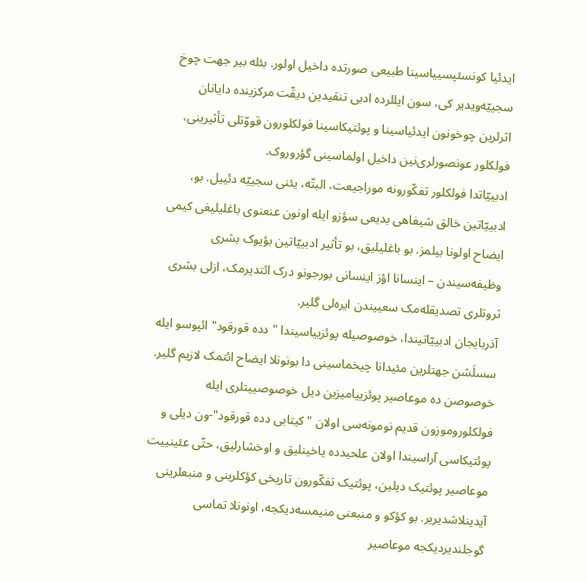ایدئیا کونسئپسییاسینا طبیعی صورتده داخیل اولور. بئله بیر جهت چوخ سجییّه‌ویدیر کی، سون ایللرده ادبی تنقیدین دیقّت مرکزینده دایانان اثرلرین چوخونون ایدئیاسینا و پوئتیکاسینا فولکلورون قووّتلی تأثیرینی، فولکلور عونصورلری‌نین داخیل اولماسینی گؤروروک.
ادبییّاتدا فولکلور تفکّورونه موراجیعت، البتّه، یئنی سجییّه دئییل. بو، ادبییّاتین خالق شیفاهی بدیعی سؤزو ایله اونون عنعنوی باغلیلیغی کیمی ایضاح اولونا بیلمز. بو باغلیلیق، بو تأثیر ادبییّاتین بؤیوک بشری وظیفه‌سیندن – اینسانا اؤز اینسانی بورجونو درک ائتدیرمک، ازلی بشری ثروتلری تصدیقله‌مک سعییندن ایره‌لی گلیر.
آذربایجان ادبییّاتیندا، خوصوصیله پوئزییاسیندا "دده قورقود" ائپوسو ایله سسلَشن جهتلرین مئیدانا چیخماسینی دا بونونلا ایضاح ائتمک لازیم گلیر.
خوصوصن ده موعاصیر پوئزییامیزین دیل خوصوصییتلری ایله فولکلوروموزون قدیم نومونه‌سی اولان "کیتابی دده قورقود"-ون دیلی و پوئتیکاسی آراسیندا اولان علحیدده یاخینلیق و اوخشارلیق، حتّی عئینییت موعاصیر پوئتیک دیلین، پوئتیک تفکّورون تاریخی کؤکلرینی و منبعلرینی آیدینلاشدیریر. بو کؤکو و منبعنی منیمسه‌دیکجه، اونونلا تماسی گوجلندیردیکجه موعاصیر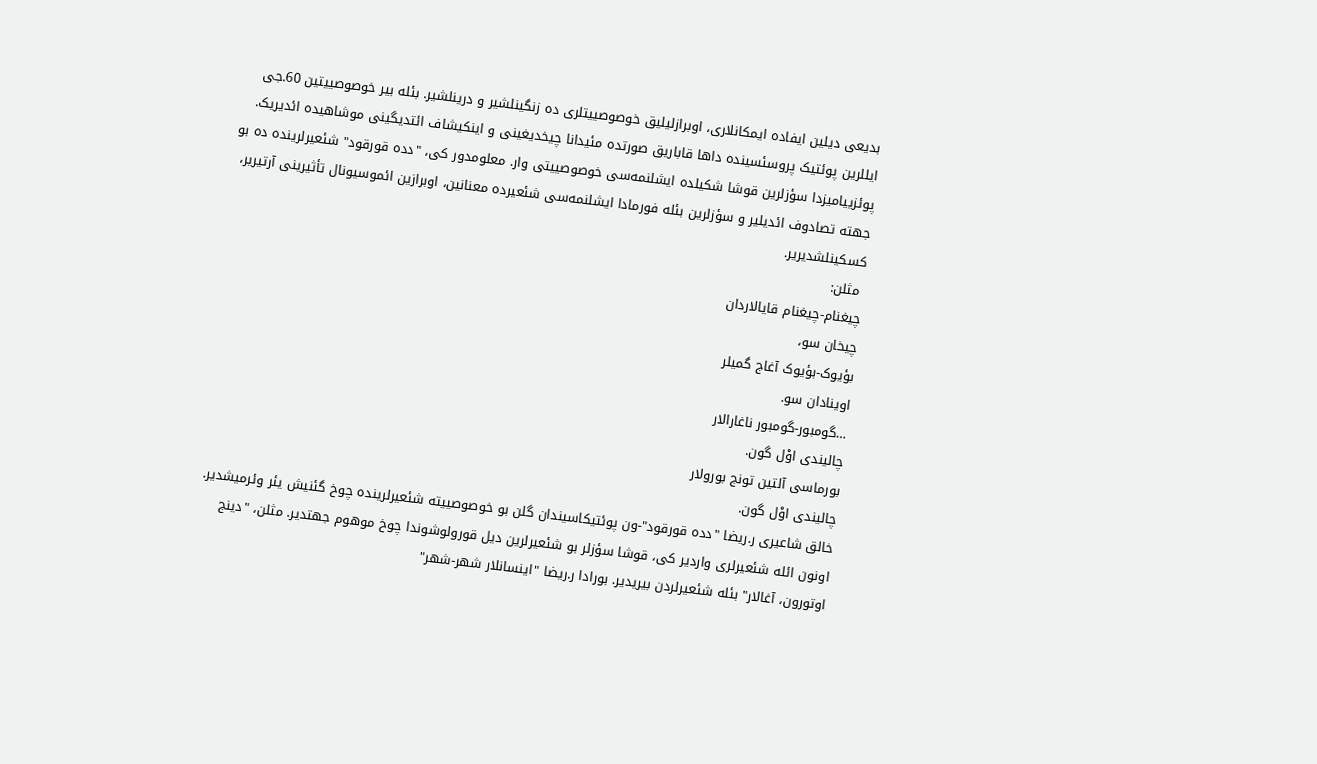بدیعی دیلین ایفاده ایمکانلاری، اوبرازلیلیق خوصوصییتلری ده زنگینلشیر و درینلشیر. بئله بیر خوصوصییتین 60.جی ایللرین پوئتیک پروسئسینده داها قاباریق صورتده مئیدانا چیخدیغینی و اینکیشاف ائتدیگینی موشاهیده ائدیریک.
پوئزییامیزدا سؤزلرین قوشا شکیلده ایشلنمه‌سی خوصوصییتی وار. معلومدور کی، "دده قورقود" شئعیرلرینده ده بو جهته تصادوف ائدیلیر و سؤزلرین بئله فورمادا ایشلنمه‌سی شئعیرده معنا‌نین، اوبرازین ائموسیونال تأثیرینی آرتیریر، کسکینلشدیریر.
 مثلن:
چیغنام-چیغنام قایالاردان
چیخان سو،
بؤیوک-بؤیوک آغاج گمیلر
اوینادان سو.
…گومبور-گومبور ناغارالار
چالیندی اوْل گون.
بورماسی آلتین تونج بورولار
چالیندی اوْل گون.
خالق شاعیری ر.ریضا "دده قورقود"-ون پوئتیکاسیندان گلن بو خوصوصییته شئعیرلرینده چوخ گئنیش یئر وئرمیشدیر. اونون ائله شئعیرلری واردیر کی، قوشا سؤزلر بو شئعیرلرین دیل قورولوشوندا چوخ موهوم جهتدیر. مثلن، "دینج اوتورون، آغالار" بئله شئعیرلردن بیریدیر. بورادا ر.ریضا "اینسانلار شهر-شهر"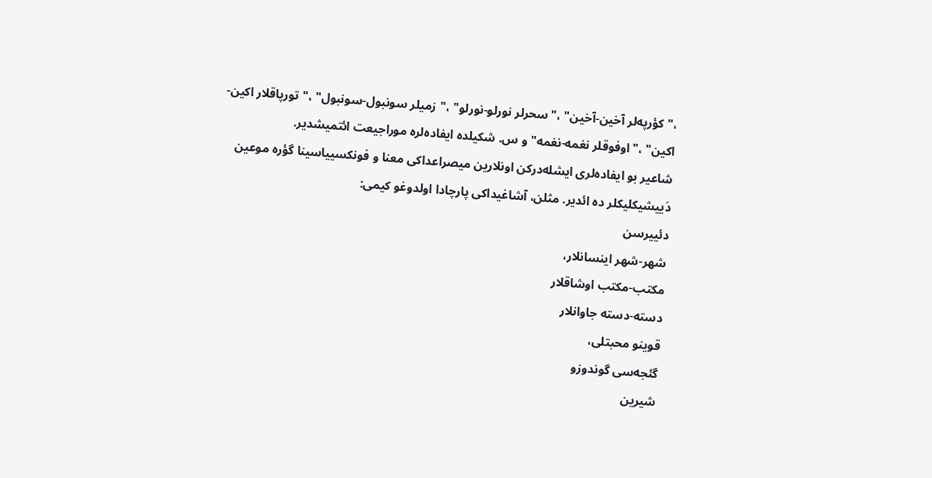،"کؤرپه‌لر آخین-آخین" ،"سحرلر نورلو-نورلو" ،"زمیلر سونبول-سونبول" ،"تورپاقلار اکین-اکین" ،"اوفوقلر نغمه-نغمه" و س. شکیلده ایفاده‌لره موراجیعت ائتمیشدیر.
شاعیر بو ایفاده‌لری ایشله‌درکن اونلارین میصراعداکی معنا و فونکسییاسینا گؤره موعین دَییشیکلیکلر ده ائدیر. مثلن، آشاغیداکی پارچادا اولدوغو کیمی:
دئییرسن
شهر-شهر اینسانلار،
مکتب-مکتب اوشاقلار
دسته-دسته جاوانلار
قوینو محبتلی،
گئجه‌سی گوندوزو
شیرین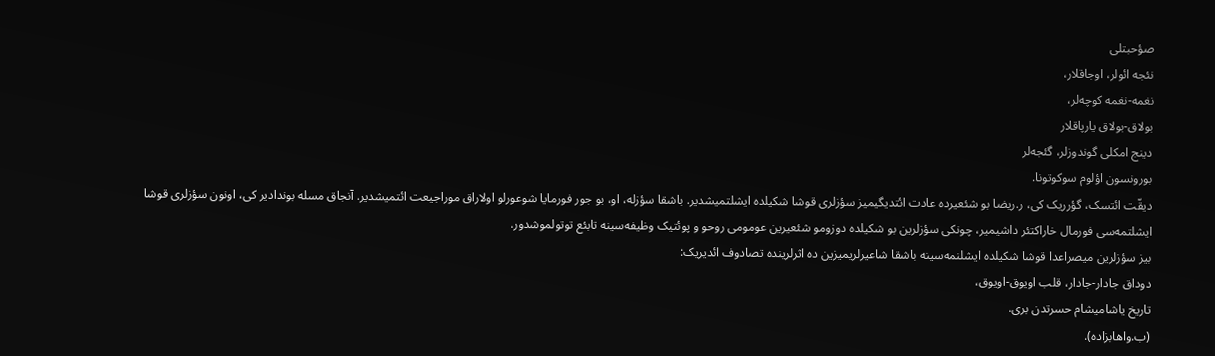صؤحبتلی
نئجه ائولر، اوجاقلار،
نغمه-نغمه کوچه‌لر،
بولاق-بولاق یارپاقلار
دینج امکلی گوندوزلر، گئجه‌لر
بورونسون اؤلوم سوکوتونا.
دیقّت ائتسک، گؤرریک کی، ر.ریضا بو شئعیرده عادت ائتدیگیمیز سؤزلری قوشا شکیلده ایشلتمیشدیر. باشقا سؤزله، او، بو جور فورمایا شوعورلو اولاراق موراجیعت ائتمیشدیر. آنجاق مسله بوندادیر کی، اونون سؤزلری قوشا ایشلتمه‌سی فورمال خاراکتئر داشیمیر، چونکی سؤزلرین بو شکیلده دوزومو شئعیرین عومومی روحو و پوئتیک وظیفه‌سینه تابئع توتولموشدور.
بیز سؤزلرین میصراعدا قوشا شکیلده ایشلنمه‌سینه باشقا شاعیرلریمیزین ده اثرلرینده تصادوف ائدیریک:
دوداق جادار-جادار، قلب اویوق-اویوق،
تاریخ یاشامیشام حسرتدن بری.
(ب.واهابزاده).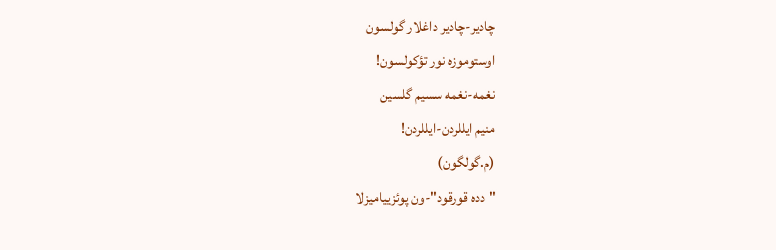چادیر-چادیر داغلار گولسون
اوستوموزه نور تؤکولسون!
نغمه-نغمه سسیم گلسین
منیم ایللردن-ایللردن!
(م.گولگون)
"دده قورقود"-ون پوئزییامیزلا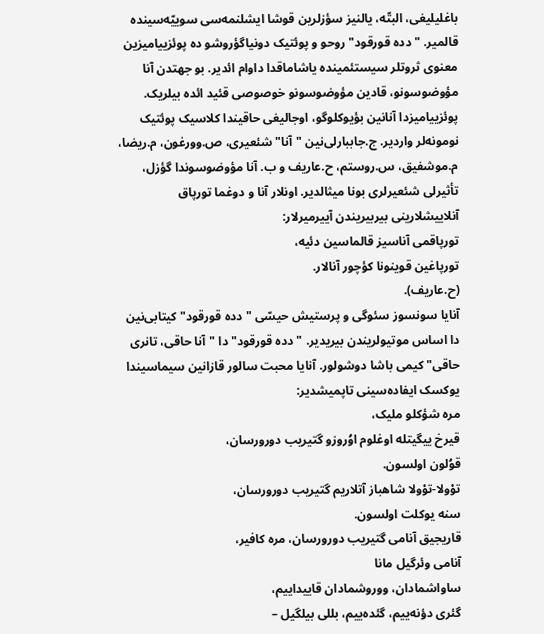باغلیلیغی، البتّه، یالنیز سؤزلرین قوشا ایشلنمه‌سی سوییّه‌سینده قالمیر. "دده قورقود" روحو و پوئتیک دونیاگؤروشو ده پوئزییامیزین معنوی ثروتلر سیستئمینده یاشاماقدا داوام ائدیر. بو جهتدن آنا مؤوضوسونو، قادین مؤوضوسونو خوصوصی قئید ائده بیلریک.
پوئزییامیزدا آنا‌نین بؤیوکلوگو، اوجالیغی حاقیندا کلاسیک پوئتیک نومونه‌لر واردیر. ج.جاببارلی‌نین "آنا" شئعیری، ص.وورغون، م.ریضا، م.موشفیق، س.روستم، ح.عاریف و ب. آنا مؤوضوسوندا گؤزل، تأثیرلی شئعیرلری بونا میثالدیر. اونلار آنا و دوغما تورپاق آنلاییشلارینی بیربیریندن آییرمیرلار:
تورپاقمی آناسیز قالماسین دئیه،
تورپاغین قوینونا کؤچور آنالار.
(ح.عاریف).
آنایا سونسوز سئوگی و پرستیش حیسّی "دده قورقود" کیتابی‌نین دا اساس موتیولریندن بیریدیر. "دده قورقود"دا "آنا حاقی، تانری حاقی" کیمی باشا دوشولور. آنایا محبت سالور قازا‌نین سیماسیندا یوکسک ایفاده‌سینی تاپمیشدیر:
مره شؤکلو ملیک،
قیرخ ییگیتله اوغلوم اوُروزو گتیریب دورورسان،
قوُلون اولسون.
توْولا-توْولا شاهباز آتلاریم گتیریب دورورسان،
سنه یوکلت اولسون.
قاریجیق آنامی گتیریب دورورسان، مره کافیر،
آنامی وئرگیل مانا
ساواشمادان، ووروشمادان قاییداییم،
گئری دؤنه‌ییم، گئده‌ییم، بللی بیلگیل –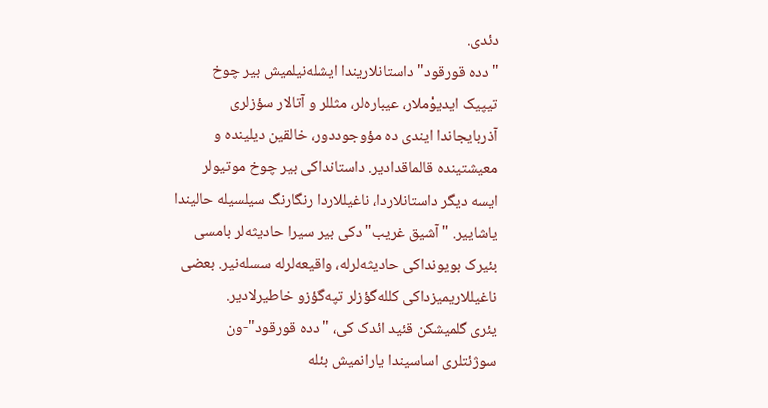دئدی.
"دده قورقود" داستانلاریندا ایشله‌نیلمیش بیر چوخ تیپیک ایدیوْملار، عیباره‌لر، مثللر و آتالار سؤزلری آذربایجاندا ایندی ده مؤوجوددور، خالقین دیلینده و معیشتینده قالماقدادیر. داستانداکی بیر چوخ موتیولر ایسه دیگر داستانلاردا، ناغیللاردا رنگارنگ سیلسیله حالیندا یاشاییر. "آشیق غریب"دکی بیر سیرا حادیثه‌لر بامسی بئیرک بویونداکی حادیثه‌لرله، واقیعه‌لرله سسله‌نیر. بعضی ناغیللاریمیزداکی کلله‌گؤزلر تپه‌گؤزو خاطیرلادیر.
یئری گلمیشکن قئید ائدک کی، "دده قورقود"-ون سوژئتلری اساسیندا یارانمیش بئله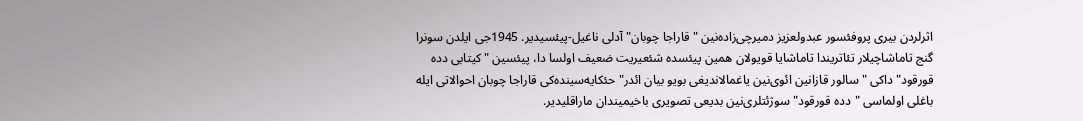اثرلردن بیری پروفئسور عبدولعزیز دمیرچی‌زاده‌‌نین "قاراجا چوبان" آدلی ناغیل‌-پیئسیدیر. 1945جی ایلدن سونرا گنج تاماشاچیلار تئاتریندا تاماشایا قویولان همین پیئسده شئعیریت ضعیف اولسا دا، پیئسین "کیتابی دده قورقود"داکی "سالور قازا‌نین ائوی‌نین یاغمالاندیغی بویو بیان ائدر" حئکایه‌سینده‌کی قاراجا چوبان احوالاتی ایله باغلی اولماسی "دده قورقود" سوژئتلری‌نین بدیعی تصویری باخیمیندان ماراقلیدیر.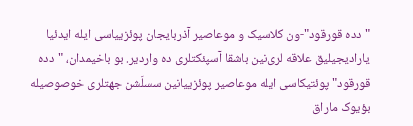"دده قورقود"-ون کلاسیک و موعاصیر آذربایجان پوئزییاسی ایله ایدئیا یارادیجیلیق علاقه‌ لری‌نین باشقا آسپئکتلری ده واردیر. بو باخیمدان، "دده قورقود" پوئتیکاسی ایله موعاصیر پوئزییا‌نین سسلَشن جهتلری خوصوصیله بؤیوک ماراق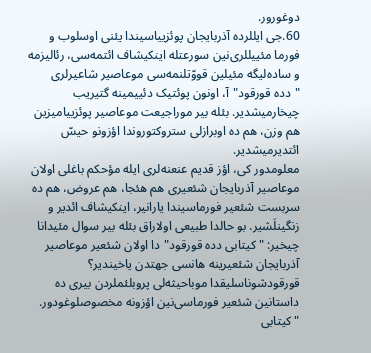دوغورور.
60.جی ایللرده آذربایجان پوئزییاسیندا یئنی اوسلوب و فورما مئییللری‌نین سورعتله اینکیشاف ائتمه‌سی، رئالیزمه و ساده‌لیگه مئیلین قووّتلنمه‌سی موعاصیر شاعیرلری "دده قورقود"آ، اونون پوئتیک دئییمینه گتیریب چیخارمیشدیر. بئله بیر موراجیعت موعاصیر پوئزییامیزین هم وزن، هم ده اوبرازلی ستروکتوروندا اؤزونو حیسّ ائتدیرمیشدیر.
معلومدور کی، اؤز قدیم عنعنه‌لری ایله مؤحکم باغلی اولان موعاصیر آذربایجان شئعیری هم هئجا، هم عروض، هم ده سربست شئعیر فورماسیندا یارانیر، اینکیشاف ائدیر و زنگینلَشیر. بو حالدا طبیعی اولاراق بئله بیر سوال مئیدانا چیخیر: "کیتابی دده قورقود"دا اولان شئعیر موعاصیر آذربایجان شئعیرینه هانسی جهتدن یاخیندیر؟
قورقودشوناسلیقدا موباحیثه‌لی پروبلئملردن بیری ده داستا‌نین شئعیر فورماسی‌نین اؤزونه‌ مخصوصلوغودور. "کیتابی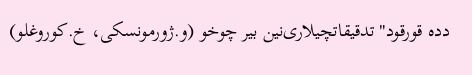دده قورقود" تدقیقاتچیلاری‌نین بیر چوخو (و.ژورمونسکی، خ.کوروغلو)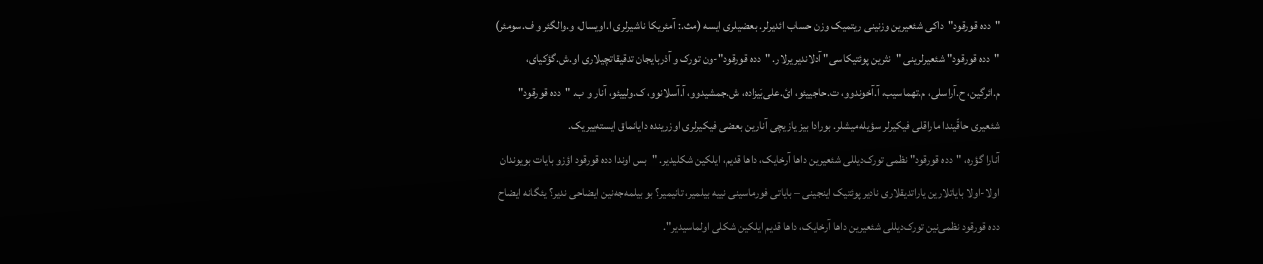"دده قورقود"داکی شئعیرین وز‌نینی ریتمیک وزن حساب ائدیرلر. بعضیلری ایسه (مث.: آمئریکا ناشیرلری ا.اویسال، و.والگئر و ف.سومئر) "دده قورقود" شئعیرلرینی "نثرین پوئتیکاسی" آدلاندیریرلار. "دده قورقود"-ون تورک و آذربایجان تدقیقاتچیلاری او.ش.گؤکیای، م.ائرگین، ح.آراسلی، م.تهماسیب، آ.آخوندوو، ت.حاجییئو، ائ.علی‌بَیزاده، ش.جمشیدوو، آ.آسلانوو، ک.ولییئو، آنار و ب. "دده قورقود" شئعیری حاقّیندا ماراقلی فیکیرلر سؤیله‌میشلر. بورادا بیز یازیچی آنارین بعضی فیکیرلری اوزرینده دایانماق ایسته‌ییریک.
آنارا گؤره، "دده قورقود" نظمی تورک‌دیللی شئعیرین داها آرخایک، داها قدیم، ایلکین شکلیدیر. "بس اوندا دده قورقود اؤزو بایات بویوندان اولا-اولا بایاتلارین یاراتدیقلاری نادیر پوئتیک اینجینی – بایاتی فورماسینی نییه بیلمیر، تانیمیر؟ بو بیلمه‌جه‌نین ایضاحی ندیر؟ یئگانه ایضاح دده قورقود نظمی‌نین تورک‌دیللی شئعیرین داها آرخایک، داها قدیم ایلکین شکلی اولماسیدیر".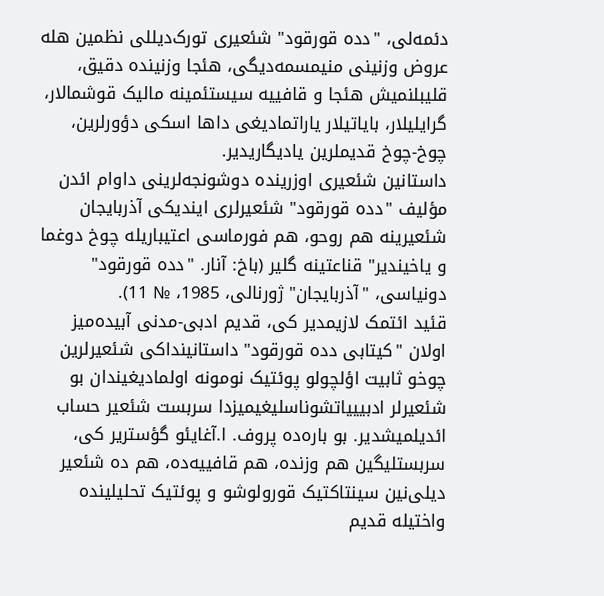دئمه‌لی، "دده قورقود" شئعیری تورک‌دیللی نظمین هله عروض وز‌نینی منیمسمه‌دیگی، هئجا وز‌نینده دقیق، قلیبلنمیش هئجا و قافییه سیستئمینه مالیک قوشمالار، گرایلیلار، بایاتیلار یاراتمادیغی داها اسکی دؤورلرین، چوخ-چوخ قدیملرین یادیگاریدیر.
داستا‌نین شئعیری اوزرینده دوشونجه‌لرینی داوام ائدن مؤلیف "دده قورقود" شئعیرلری ایندیکی آذربایجان شئعیرینه هم روحو، هم فورماسی اعتیباریله چوخ دوغما و یاخیندیر" قناعتینه گلیر (باخ: آنار. "دده قورقود" دونیاسی، "آذربایجان" ژورنالی، 1985، № 11).
قئید ائتمک لازیمدیر کی، قدیم ادبی-مدنی آبیده‌میز اولان "کیتابی دده قورقود" داستا‌نینداکی شئعیرلرین چوخو ثابیت اؤلچولو پوئتیک نومونه اولمادیغیندان بو شئعیرلر ادبیییاتشوناسلیغیمیزدا سربست شئعیر حساب ائدیلمیشدیر. بو باره‌ده پروف. ا.آغایئو گؤستریر کی، سربستلیگین هم وزنده، هم قافییه‌ده، هم ده شئعیر دیلی‌نین سینتاکتیک قورولوشو و پوئتیک تحلیلینده واختیله قدیم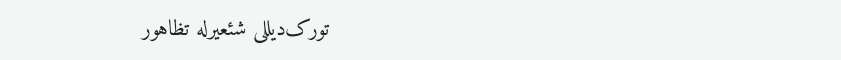تورک‌دیللی شئعیرله تظاهور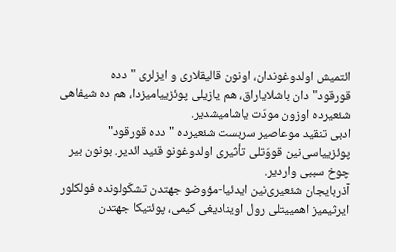ائتمیش اولدوغوندان، اونون قالیقلاری و ایزلری "دده قورقود"دان باشلایاراق، هم یازیلی پوئزییامیزدا، هم ده شیفاهی شئعیرده اوزون مودّت یاشامیشدیر.
ادبی تنقید موعاصیر سربست شئعیرده "دده قورقود" پوئزییاسی‌نین قووّتلی تأثیری اولدوغونو قئید ائدیر. بونون بیر چوخ سببی واردیر.
آذربایجان شئعیری‌نین ایدئیا-مؤوضو جهتدن تشکّولونده فولکلور ایرثیمیز اهمییتلی رول اوینادیغی کیمی، پوئتیکا جهتدن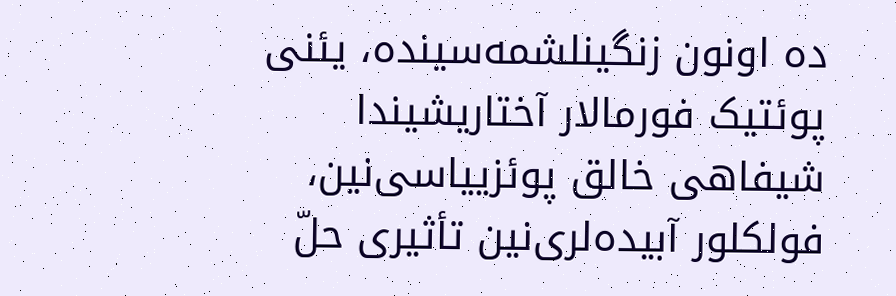ده اونون زنگینلشمه‌سینده، یئنی پوئتیک فورمالار آختاریشیندا شیفاهی خالق پوئزییاسی‌نین، فولکلور آبیده‌لری‌نین تأثیری حلّ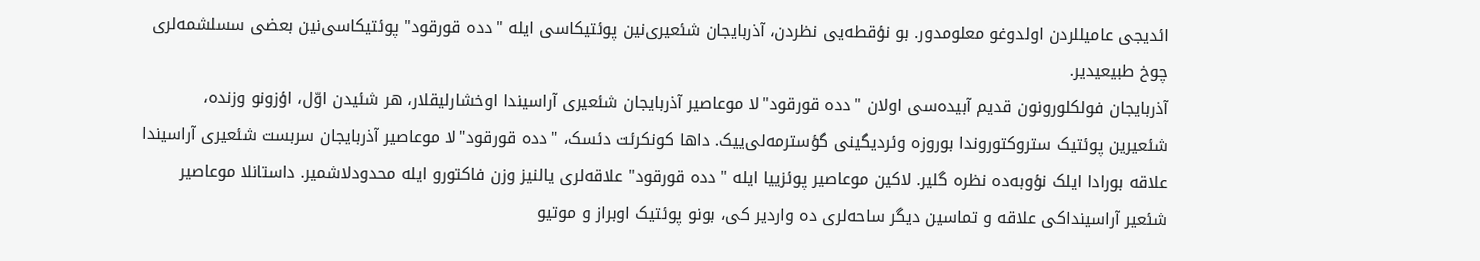ائدیجی عامیللردن اولدوغو معلومدور. بو نؤقطه‌‌یی نظردن، آذربایجان شئعیری‌نین پوئتیکاسی ایله "دده قورقود" پوئتیکاسی‌نین بعضی سسلشمه‌لری چوخ طبیعیدیر.
آذربایجان فولکلورونون قدیم آبیده‌سی اولان "دده قورقود"لا موعاصیر آذربایجان شئعیری آراسیندا اوخشارلیقلار، هر شئیدن اوّل، اؤزونو وزنده، شئعیرین پوئتیک ستروکتوروندا بوروزه وئردیگینی گؤسترمه‌لی‌ییک. داها کونکرئت دئسک، "دده قورقود"لا موعاصیر آذربایجان سربست شئعیری آراسیندا علاقه بورادا ایلک نؤوبه‌ده نظره گلیر. لاکین موعاصیر پوئزییا ایله "دده قورقود" علاقه‌لری یالنیز وزن فاکتورو ایله محدودلاشمیر. داستانلا موعاصیر شئعیر آراسینداکی علاقه و تماسین دیگر ساحه‌لری ده واردیر کی، بونو پوئتیک اوبراز و موتیو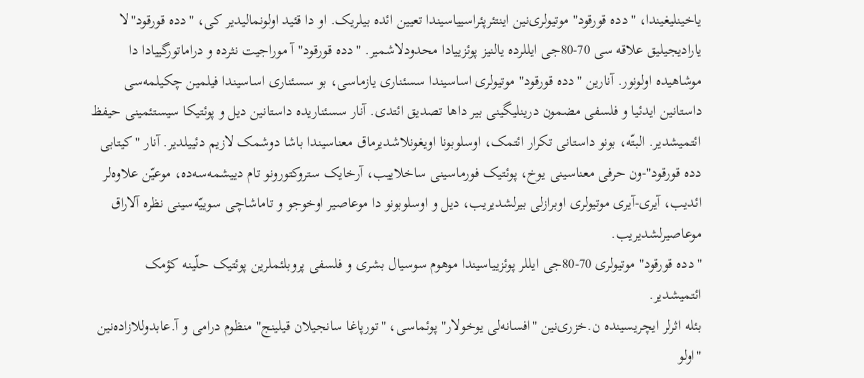یاخینلیغیندا، "دده قورقود" موتیولری‌نین اینتئرپئراسییاسیندا تعیین ائده بیلریک. او دا قئید اولونمالیدیر کی، "دده قورقود"لا یارادیجیلیق علاقه سی 70-80جی ایللرده یالنیز پوئزییادا محدودلاشمیر. "دده قورقود"آ موراجیت نثرده و دراماتورگییادا دا موشاهیده اولونور. آنارین "دده قورقود" موتیولری اساسیندا سسئناری یازماسی، بو سسئناری اساسیندا فیلمین چکیلمه‌سی داستا‌نین ایدئیا و فلسفی مضمون درینلیگینی بیر داها تصدیق ائتدی. آنار سسئناریده داستا‌نین دیل و پوئتیکا سیستئمینی حیفظ ائتمیشدیر. البتّه، بونو داستانی تکرار ائتمک، اوسلوبونا اویغونلاشدیرماق معناسیندا باشا دوشمک لازیم دئییلدیر. آنار "کیتابی دده قورقود"-ون حرفی معناسینی یوخ، پوئتیک فورماسینی ساخلاییب، آرخایک ستروکتورونو تام دییشمه‌سه‌ده، موعیّن علاوه‌لر ائدیب، آیری-آیری موتیولری اوبرازلی بیرلشدیریب، دیل و اوسلوبونو دا موعاصیر اوخوجو و تاماشاچی سوییّه‌سینی نظره آلاراق موعاصیرلشدیریب.
"دده قورقود" موتیولری 70-80جی ایللر پوئزییاسیندا موهوم سوسیال بشری و فلسفی پروبلئملرین پوئتیک حلّینه کؤمک ائتمیشدیر.
بئله اثرلر ایچریسینده ن.خزری‌نین "افسانه‌لی یوخولار" پوئماسی، "تورپاغا سانجیلان قیلینج" منظوم درامی و آ.عابدوللازاد‌ه‌نین "اولو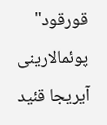قورقود" پوئمالارینی آیریجا قئید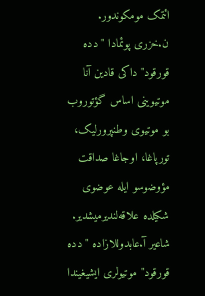ائتمک مومکوندور. ن.خزری پوئمادا "دده قورقود"داکی قادین آنا موتیوینی اساس گؤتوروب بو موتیوی وطنپرورلیک، تورپاغا، اوجاغا صداقت مؤوضوسو ایله عوضوی شکیلده علاقه‌لندیرمیشدیر.
شاعیر آ.عابدوللازاده "دده قورقود" موتیولری ایشیغیندا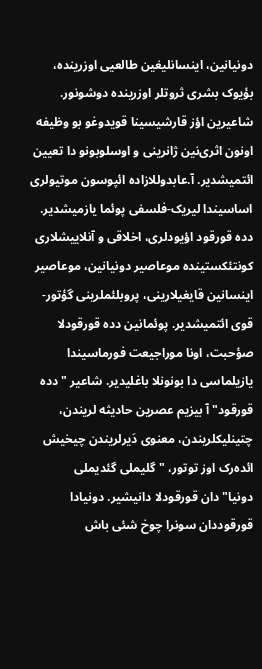دونیا‌نین، اینسانلیغین طالعیی اوزرینده، بؤیوک بشری ثروتلر اوزرینده دوشونور. شاعیرین اؤز قارشیسینا قویدوغو بو وظیفه اونون اثری‌نین ژانرینی و اوسلوبونو دا تعیین ائتمیشدیر. آ.عابدوللازاده ائپوسون موتیولری اساسیندا لیریک-فلسفی پوئما یازمیشدیر. دده قورقود اؤیودلری، اخلاقی و آنلاییشلاری کونتئکستینده موعاصیر دونیا‌نین، موعاصیر اینسا‌نین قایغیلارینی، پروبلئملرینی گؤتور-قوی ائتمیشدیر. پوئما‌نین دده قورقودلا صؤحبت، اونا موراجیعت فورماسیندا یازیلماسی دا بونونلا باغلیدیر. شاعیر "دده قورقود"آ بیزیم عصرین حادیثه لریندن، چتینلیکلریندن، معنوی دَیرلریندن چیخیش ائده‌رک اوز توتور، "گلیملی گئدیملی دونیا"دان قورقودلا دانیشیر. دونیادا قورقوددان سونرا چوخ شئی باش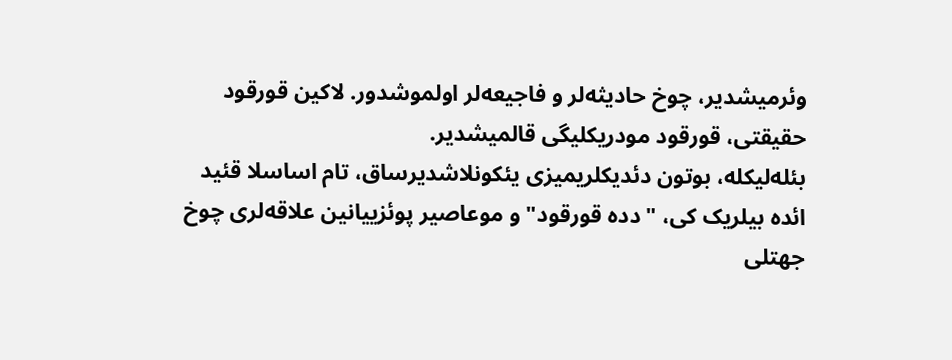وئرمیشدیر، چوخ حادیثه‌لر و فاجیعه‌لر اولموشدور. لاکین قورقود حقیقتی، قورقود مودریکلیگی قالمیشدیر.
بئله‌لیکله، بوتون دئدیکلریمیزی یئکونلاشدیرساق، تام اساسلا قئید ائده بیلریک کی، "دده قورقود" و موعاصیر پوئزییا‌نین علاقه‌لری چوخ جهتلی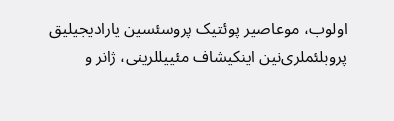اولوب، موعاصیر پوئتیک پروسئسین یارادیجیلیق پروبلئملری‌نین اینکیشاف مئییللرینی، ژانر و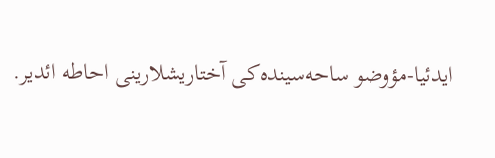ایدئیا-مؤوضو ساحه‌سینده‌کی آختاریشلارینی احاطه ائدیر.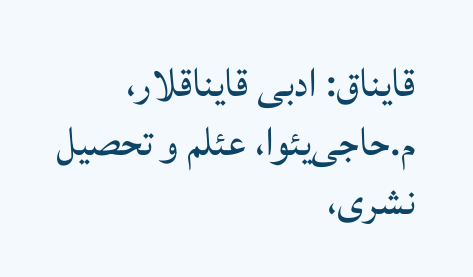قایناق: ادبی قایناقلار، م.حاجی‌یئوا، عئلم و تحصیل نشری،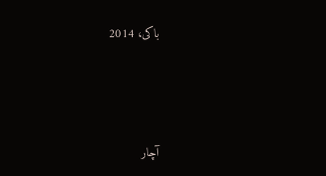باکی، 2014




آچار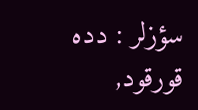سؤزلر : دده قورقود,